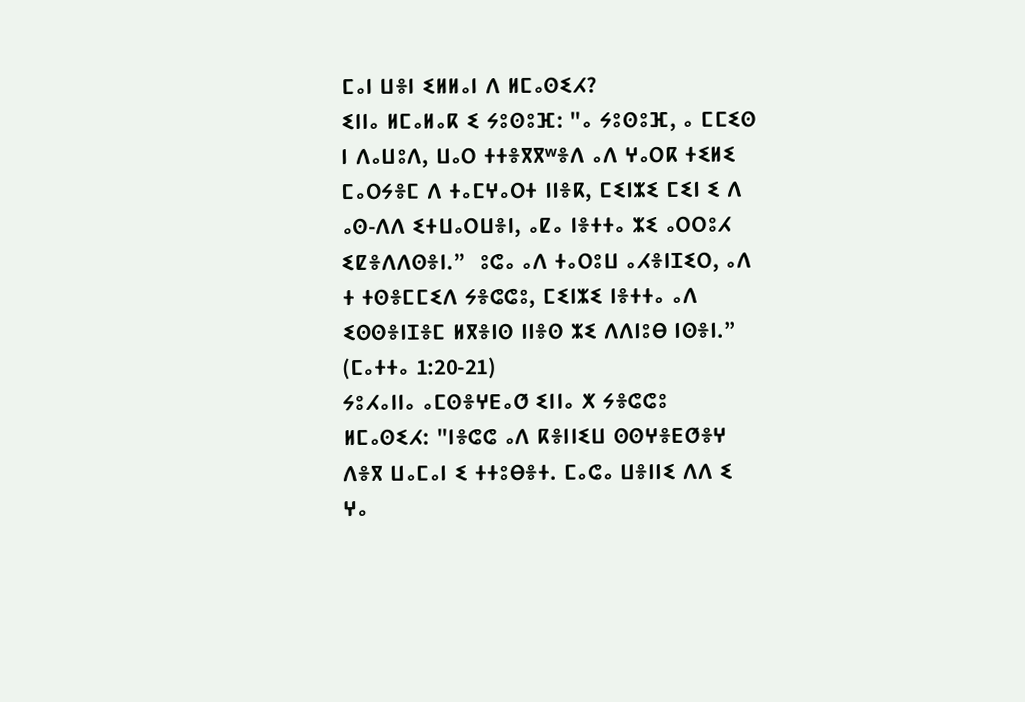ⵎⴰⵏ ⵡⴻⵏ ⵉⵍⵍⴰⵏ ⴷ ⵍⵎⴰⵙⵉⵃ?
ⵉⵏⵏⴰ ⵍⵎⴰⵍⴰⴽ ⵉ ⵢⵓⵙⵓⴼ: "ⴰ ⵢⵓⵙⵓⴼ, ⴰ ⵎⵎⵉⵙ ⵏ ⴷⴰⵡⵓⴷ, ⵡⴰⵔ ⵜⵜⴻⴳⴳʷⴻⴷ ⴰⴷ ⵖⴰⵔⴽ ⵜⵉⵍⵉ ⵎⴰⵔⵢⴻⵎ ⴷ ⵜⴰⵎⵖⴰⵔⵜ ⵏⵏⴻⴽ, ⵎⵉⵏⵣⵉ ⵎⵉⵏ ⵉ ⴷ ⴰⵙ-ⴷⴷ ⵉⵜⵡⴰⵔⵡⴻⵏ, ⴰⵇⴰ ⵏⴻⵜⵜⴰ ⵣⵉ ⴰⵔⵔⵓⵃ ⵉⵇⴻⴷⴷⵙⴻⵏ.”  ⵓⵛⴰ ⴰⴷ ⵜⴰⵔⵓⵡ ⴰⵃⴻⵏⵊⵉⵔ, ⴰⴷ ⵜ ⵜⵙⴻⵎⵎⵉⴷ ⵢⴻⵛⵛⵓ, ⵎⵉⵏⵣⵉ ⵏⴻⵜⵜⴰ ⴰⴷ ⵉⵙⵙⴻⵏⵊⴻⵎ ⵍⴳⴻⵏⵙ ⵏⵏⴻⵙ ⵣⵉ ⴷⴷⵏⵓⴱ ⵏⵙⴻⵏ.” (ⵎⴰⵜⵜⴰ 1:20-21)
ⵢⵓⵃⴰⵏⵏⴰ ⴰⵎⵙⴻⵖⴹⴰⵚ ⵉⵏⵏⴰ ⵅ ⵢⴻⵛⵛⵓ ⵍⵎⴰⵙⵉⵃ: "ⵏⴻⵛⵛ ⴰⴷ ⴽⴻⵏⵏⵉⵡ ⵙⵙⵖⴻⴹⵚⴻⵖ ⴷⴻⴳ ⵡⴰⵎⴰⵏ ⵉ ⵜⵜⵓⴱⴻⵜ. ⵎⴰⵛⴰ ⵡⴻⵏⵏⵉ ⴷⴷ ⵉ ⵖⴰ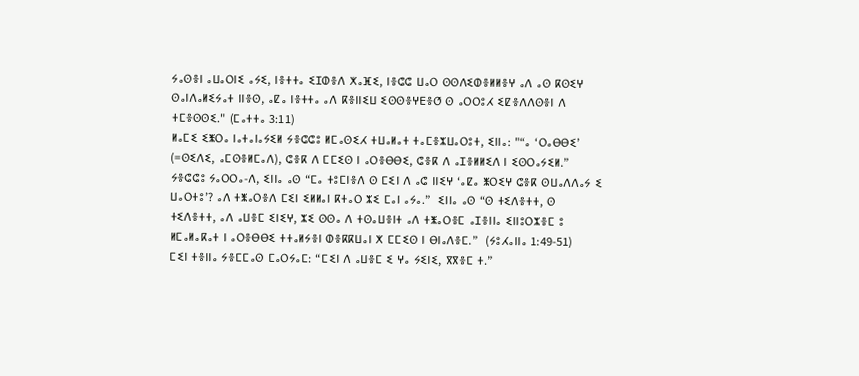ⵢⴰⵙⴻⵏ ⴰⵡⴰⵔⵏⵉ ⴰⵢⵉ, ⵏⴻⵜⵜⴰ ⵉⵊⵀⴻⴷ ⵅⴰⴼⵉ, ⵏⴻⵛⵛ ⵡⴰⵔ ⵙⵙⴷⵉⵀⴻⵍⵍⴻⵖ ⴰⴷ ⴰⵙ ⴽⵙⵉⵖ ⵙⴰⵏⴷⴰⵍⵉⵢⴰⵜ ⵏⵏⴻⵙ, ⴰⵇⴰ ⵏⴻⵜⵜⴰ ⴰⴷ ⴽⴻⵏⵏⵉⵡ ⵉⵙⵙⴻⵖⴹⴻⵚ ⵙ ⴰⵔⵔⵓⵃ ⵉⵇⴻⴷⴷⵙⴻⵏ ⴷ ⵜⵎⴻⵙⵙⵉ." (ⵎⴰⵜⵜⴰ 3:11)
ⵍⴰⵎⵉ ⵉⵥⵔⴰ ⵏⴰⵜⴰⵏⴰⵢⵉⵍ ⵢⴻⵛⵛⵓ ⵍⵎⴰⵙⵉⵃ ⵜⵡⴰⵍⴰⵜ ⵜⴰⵎⴻⵣⵡⴰⵔⵓⵜ, ⵉⵏⵏⴰ: "“ⴰ ‘ⵔⴰⴱⴱⵉ’ (=ⵙⵉⴷⵉ, ⴰⵎⵙⴻⵍⵎⴰⴷ), ⵛⴻⴽ ⴷ ⵎⵎⵉⵙ ⵏ ⴰⵔⴻⴱⴱⵉ, ⵛⴻⴽ ⴷ ⴰⵊⴻⵍⵍⵉⴷ ⵏ ⵉⵙⵔⴰⵢⵉⵍ.” ⵢⴻⵛⵛⵓ ⵢⴰⵔⵔⴰ-ⴷ, ⵉⵏⵏⴰ ⴰⵙ “ⵎⴰ ⵜⵓⵎⵏⴻⴷ ⵙ ⵎⵉⵏ ⴷ ⴰⵛ ⵏⵏⵉⵖ ‘ⴰⵇⴰ ⵥⵔⵉⵖ ⵛⴻⴽ ⵙⵡⴰⴷⴷⴰⵢ ⵉ ⵡⴰⵔⵜⵓ’? ⴰⴷ ⵜⵥⴰⵔⴻⴷ ⵎⵉⵏ ⵉⵍⵍⴰⵏ ⴽⵜⴰⵔ ⵣⵉ ⵎⴰⵏ ⴰⵢⴰ.”  ⵉⵏⵏⴰ ⴰⵙ “ⵙ ⵜⵉⴷⴻⵜⵜ, ⵙ ⵜⵉⴷⴻⵜⵜ, ⴰⴷ ⴰⵡⴻⵎ ⵉⵏⵉⵖ, ⵣⵉ ⵙⵙⴰ ⴷ ⵜⵙⴰⵡⴻⵏⵜ ⴰⴷ ⵜⵥⴰⵔⴻⵎ ⴰⵊⴻⵏⵏⴰ ⵉⵏⵏⵓⵔⵣⴻⵎ ⵓ ⵍⵎⴰⵍⴰⴽⴰⵜ ⵏ ⴰⵔⴻⴱⴱⵉ ⵜⵜⴰⵍⵢⴻⵏ ⵀⴻⴽⴽⵡⴰⵏ ⵅ ⵎⵎⵉⵙ ⵏ ⴱⵏⴰⴷⴻⵎ.”  (ⵢⵓⵃⴰⵏⵏⴰ 1:49-51)
ⵎⵉⵏ ⵜⴻⵏⵏⴰ ⵢⴻⵎⵎⴰⵙ ⵎⴰⵔⵢⴰⵎ: “ⵎⵉⵏ ⴷ ⴰⵡⴻⵎ ⵉ ⵖⴰ ⵢⵉⵏⵉ, ⴳⴳⴻⵎ ⵜ.”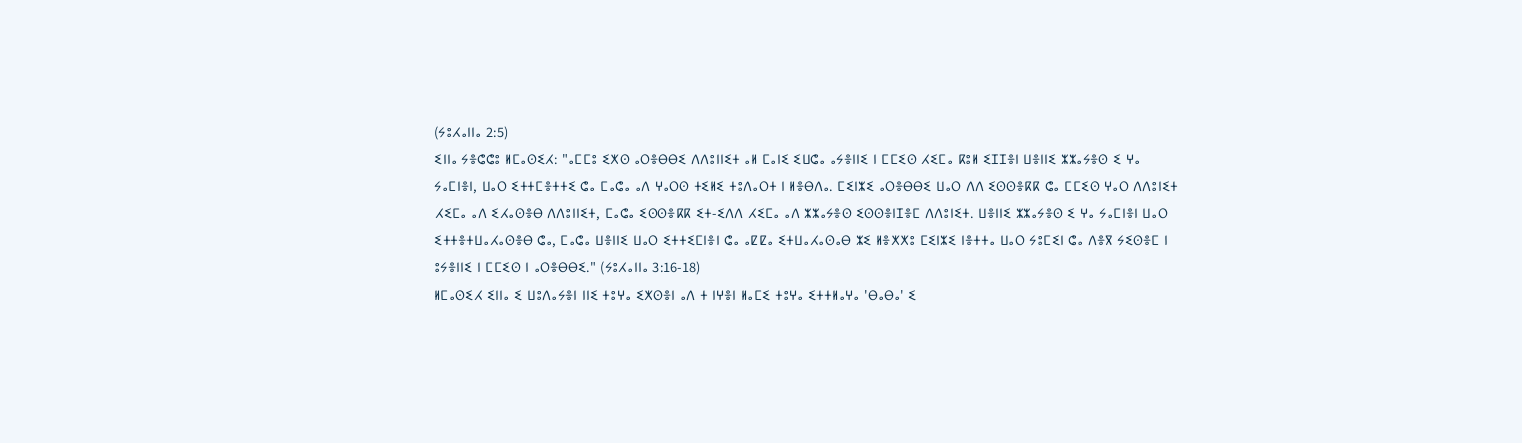(ⵢⵓⵃⴰⵏⵏⴰ 2:5)
ⵉⵏⵏⴰ ⵢⴻⵛⵛⵓ ⵍⵎⴰⵙⵉⵃ: "ⴰⵎⵎⵓ ⵉⵅⵙ ⴰⵔⴻⴱⴱⵉ ⴷⴷⵓⵏⵏⵉⵜ ⴰⵍ ⵎⴰⵏⵉ ⵉⵡⵛⴰ ⴰⵢⴻⵏⵏⵉ ⵏ ⵎⵎⵉⵙ ⵃⵉⵎⴰ ⴽⵓⵍ ⵉⵊⵊⴻⵏ ⵡⴻⵏⵏⵉ ⵣⵣⴰⵢⴻⵙ ⵉ ⵖⴰ ⵢⴰⵎⵏⴻⵏ, ⵡⴰⵔ ⵉⵜⵜⵎⴻⵜⵜⵉ ⵛⴰ ⵎⴰⵛⴰ ⴰⴷ ⵖⴰⵔⵙ ⵜⵉⵍⵉ ⵜⵓⴷⴰⵔⵜ ⵏ ⵍⴻⴱⴷⴰ. ⵎⵉⵏⵣⵉ ⴰⵔⴻⴱⴱⵉ ⵡⴰⵔ ⴷⴷ ⵉⵙⵙⴻⴽⴽ ⵛⴰ ⵎⵎⵉⵙ ⵖⴰⵔ ⴷⴷⵓⵏⵉⵜ ⵃⵉⵎⴰ ⴰⴷ ⵉⵃⴰⵙⴻⴱ ⴷⴷⵓⵏⵏⵉⵜ, ⵎⴰⵛⴰ ⵉⵙⵙⴻⴽⴽ ⵉⵜ-ⵉⴷⴷ ⵃⵉⵎⴰ ⴰⴷ ⵣⵣⴰⵢⴻⵙ ⵉⵙⵙⴻⵏⵊⴻⵎ ⴷⴷⵓⵏⵉⵜ. ⵡⴻⵏⵏⵉ ⵣⵣⴰⵢⴻⵙ ⵉ ⵖⴰ ⵢⴰⵎⵏⴻⵏ ⵡⴰⵔ ⵉⵜⵜⴻⵜⵡⴰⵃⴰⵙⴻⴱ ⵛⴰ, ⵎⴰⵛⴰ ⵡⴻⵏⵏⵉ ⵡⴰⵔ ⵉⵜⵜⵉⵎⵏⴻⵏ ⵛⴰ ⴰⵇⵇⴰ ⵉⵜⵡⴰⵃⴰⵙⴰⴱ ⵣⵉ ⵍⴻⵅⵅⵓ ⵎⵉⵏⵣⵉ ⵏⴻⵜⵜⴰ ⵡⴰⵔ ⵢⵓⵎⵉⵏ ⵛⴰ ⴷⴻⴳ ⵢⵉⵙⴻⵎ ⵏ ⵓⵢⴻⵏⵏⵉ ⵏ ⵎⵎⵉⵙ ⵏ ⴰⵔⴻⴱⴱⵉ." (ⵢⵓⵃⴰⵏⵏⴰ 3:16-18)
ⵍⵎⴰⵙⵉⵃ ⵉⵏⵏⴰ ⵉ ⵡⵓⴷⴰⵢⴻⵏ ⵏⵏⵉ ⵜⵓⵖⴰ ⵉⵅⵙⴻⵏ ⴰⴷ ⵜ ⵏⵖⴻⵏ ⵍⴰⵎⵉ ⵜⵓⵖⴰ ⵉⵜⵜⵍⴰⵖⴰ 'ⴱⴰⴱⴰ' ⵉ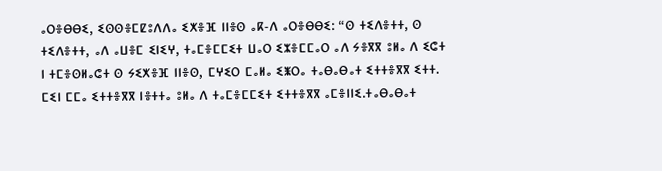ⴰⵔⴻⴱⴱⵉ, ⵉⵙⵙⴻⵎⵇⵓⴷⴷⴰ ⵉⵅⴻⴼ ⵏⵏⴻⵙ ⴰⴽ-ⴷ ⴰⵔⴻⴱⴱⵉ: “ⵙ ⵜⵉⴷⴻⵜⵜ, ⵙ ⵜⵉⴷⴻⵜⵜ, ⴰⴷ ⴰⵡⴻⵎ ⵉⵏⵉⵖ, ⵜⴰⵎⴻⵎⵎⵉⵜ ⵡⴰⵔ ⵉⵣⴻⵎⵎⴰⵔ ⴰⴷ ⵢⴻⴳⴳ ⵓⵍⴰ ⴷ ⵉⵛⵜ ⵏ ⵜⵎⴻⵙⵍⴰⵛⵜ ⵙ ⵢⵉⵅⴻⴼ ⵏⵏⴻⵙ, ⵎⵖⵉⵔ ⵎⴰⵍⴰ ⵉⵥⵔⴰ ⵜⴰⴱⴰⴱⴰⵜ ⵉⵜⵜⴻⴳⴳ ⵉⵜⵜ. ⵎⵉⵏ ⵎⵎⴰ ⵉⵜⵜⴻⴳⴳ ⵏⴻⵜⵜⴰ ⵓⵍⴰ ⴷ ⵜⴰⵎⴻⵎⵎⵉⵜ ⵉⵜⵜⴻⴳⴳ ⴰⵎⴻⵏⵏⵉ.ⵜⴰⴱⴰⴱⴰⵜ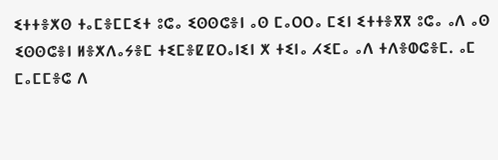ⵉⵜⵜⴻⵅⵙ ⵜⴰⵎⴻⵎⵎⵉⵜ ⵓⵛⴰ ⵉⵙⵙⵛⴻⵏ ⴰⵙ ⵎⴰⵔⵔⴰ ⵎⵉⵏ ⵉⵜⵜⴻⴳⴳ ⵓⵛⴰ ⴰⴷ ⴰⵙ ⵉⵙⵙⵛⴻⵏ ⵍⴻⵅⴷⴰⵢⴻⵎ ⵜⵉⵎⴻⵇⵇⵔⴰⵏⵉⵏ ⵅ ⵜⵉⵏⴰ ⵃⵉⵎⴰ ⴰⴷ ⵜⴷⴻⵀⵛⴻⵎ. ⴰⵎ ⵎⴰⵎⵎⴻⵛ ⴷ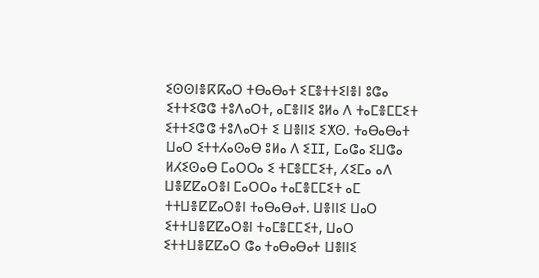ⵉⵙⵙⵏⴻⴽⴽⴰⵔ ⵜⴱⴰⴱⴰⵜ ⵉⵎⴻⵜⵜⵉⵏⴻⵏ ⵓⵛⴰ ⵉⵜⵜⵉⵛⵛ ⵜⵓⴷⴰⵔⵜ, ⴰⵎⴻⵏⵏⵉ ⵓⵍⴰ ⴷ ⵜⴰⵎⴻⵎⵎⵉⵜ ⵉⵜⵜⵉⵛⵛ ⵜⵓⴷⴰⵔⵜ ⵉ ⵡⴻⵏⵏⵉ ⵉⵅⵙ. ⵜⴰⴱⴰⴱⴰⵜ ⵡⴰⵔ ⵉⵜⵜⵃⴰⵙⴰⴱ ⵓⵍⴰ ⴷ ⵉⵊⵊ, ⵎⴰⵛⴰ ⵉⵡⵛⴰ ⵍⵃⵉⵙⴰⴱ ⵎⴰⵔⵔⴰ ⵉ ⵜⵎⴻⵎⵎⵉⵜ, ⵃⵉⵎⴰ ⴰⴷ ⵡⴻⵇⵇⴰⵔⴻⵏ ⵎⴰⵔⵔⴰ ⵜⴰⵎⴻⵎⵎⵉⵜ ⴰⵎ ⵜⵜⵡⴻⵇⵇⴰⵔⴻⵏ ⵜⴰⴱⴰⴱⴰⵜ. ⵡⴻⵏⵏⵉ ⵡⴰⵔ ⵉⵜⵜⵡⴻⵇⵇⴰⵔⴻⵏ ⵜⴰⵎⴻⵎⵎⵉⵜ, ⵡⴰⵔ ⵉⵜⵜⵡⴻⵇⵇⴰⵔ ⵛⴰ ⵜⴰⴱⴰⴱⴰⵜ ⵡⴻⵏⵏⵉ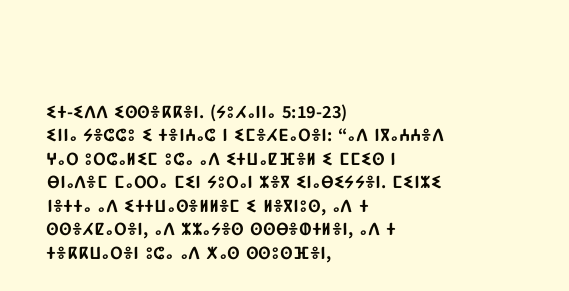ⵉⵜ-ⵉⴷⴷ ⵉⵙⵙⴻⴽⴽⴻⵏ. (ⵢⵓⵃⴰⵏⵏⴰ 5:19-23)
ⵉⵏⵏⴰ ⵢⴻⵛⵛⵓ ⵉ ⵜⴻⵏⵄⴰⵛ ⵏ ⵉⵎⴻⵃⴹⴰⵔⴻⵏ: “ⴰⴷ ⵏⴳⴰⵄⵄⴻⴷ ⵖⴰⵔ ⵓⵔⵛⴰⵍⵉⵎ ⵓⵛⴰ ⴰⴷ ⵉⵜⵡⴰⵇⴼⴻⵍ ⵉ ⵎⵎⵉⵙ ⵏ ⴱⵏⴰⴷⴻⵎ ⵎⴰⵔⵔⴰ ⵎⵉⵏ ⵢⵓⵔⴰⵏ ⵣⴻⴳ ⵉⵏⴰⴱⵉⵢⵢⴻⵏ. ⵎⵉⵏⵣⵉ ⵏⴻⵜⵜⴰ ⴰⴷ ⵉⵜⵜⵡⴰⵙⴻⵍⵍⴻⵎ ⵉ ⵍⴻⴳⵏⵓⵙ, ⴰⴷ ⵜ ⵙⵙⴻⵃⵇⴰⵔⴻⵏ, ⴰⴷ ⵣⵣⴰⵢⴻⵙ ⵙⵙⴱⴻⵀⵜⵍⴻⵏ, ⴰⴷ ⵜ ⵜⴻⴽⴽⵡⴰⵔⴻⵏ ⵓⵛⴰ ⴰⴷ ⵅⴰⵙ ⵙⵙⵓⵙⴼⴻⵏ,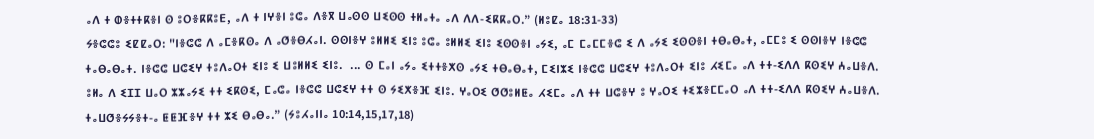ⴰⴷ ⵜ ⵀⴻⵜⵜⴽⴻⵏ ⵙ ⵓⵔⴻⴽⴽⵓⴹ, ⴰⴷ ⵜ ⵏⵖⴻⵏ ⵓⵛⴰ ⴷⴻⴳ ⵡⴰⵙⵙ ⵡⵉⵙⵙ ⵜⵍⴰⵜⴰ ⴰⴷ ⴷⴷ-ⵉⴽⴽⴰⵔ.” (ⵍⵓⵇⴰ 18:31-33)
ⵢⴻⵛⵛⵓ ⵉⵇⵇⴰⵔ: "ⵏⴻⵛⵛ ⴷ ⴰⵎⴻⴽⵙⴰ ⴷ ⴰⵚⴻⴱⵃⴰⵏ. ⵙⵙⵏⴻⵖ ⵓⵍⵍⵉ ⵉⵏⵓ ⵓⵛⴰ ⵓⵍⵍⵉ ⵉⵏⵓ ⵉⵙⵙⴻⵏ ⴰⵢⵉ, ⴰⵎ ⵎⴰⵎⵎⴻⵛ ⵉ ⴷ ⴰⵢⵉ ⵉⵙⵙⴻⵏ ⵜⴱⴰⴱⴰⵜ, ⴰⵎⵎⵓ ⵉ ⵙⵙⵏⴻⵖ ⵏⴻⵛⵛ ⵜⴰⴱⴰⴱⴰⵜ. ⵏⴻⵛⵛ ⵡⵛⵉⵖ ⵜⵓⴷⴰⵔⵜ ⵉⵏⵓ ⵉ ⵡⵓⵍⵍⵉ ⵉⵏⵓ.  ... ⵙ ⵎⴰⵏ ⴰⵢⴰ ⵉⵜⵜⴻⵅⵙ ⴰⵢⵉ ⵜⴱⴰⴱⴰⵜ, ⵎⵉⵏⵣⵉ ⵏⴻⵛⵛ ⵡⵛⵉⵖ ⵜⵓⴷⴰⵔⵜ ⵉⵏⵓ ⵃⵉⵎⴰ ⴰⴷ ⵜⵜ-ⵉⴷⴷ ⴽⵙⵉⵖ ⵄⴰⵡⴻⴷ. ⵓⵍⴰ ⴷ ⵉⵊⵊ ⵡⴰⵔ ⵣⵣⴰⵢⵉ ⵜⵜ ⵉⴽⵙⵉ, ⵎⴰⵛⴰ ⵏⴻⵛⵛ ⵡⵛⵉⵖ ⵜⵜ ⵙ ⵢⵉⵅⴻⴼ ⵉⵏⵓ. ⵖⴰⵔⵉ ⵚⵚⵓⵍⵟⴰ ⵃⵉⵎⴰ ⴰⴷ ⵜⵜ ⵡⵛⴻⵖ ⵓ ⵖⴰⵔⵉ ⵜⵉⵣⴻⵎⵎⴰⵔ ⴰⴷ ⵜⵜ-ⵉⴷⴷ ⴽⵙⵉⵖ ⵄⴰⵡⴻⴷ. ⵜⴰⵡⵚⴻⵢⵢⴻⵜ-ⴰ ⵟⵟⴼⴻⵖ ⵜⵜ ⵣⵉ ⴱⴰⴱⴰ.” (ⵢⵓⵃⴰⵏⵏⴰ 10:14,15,17,18)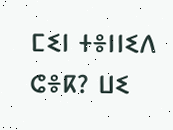ⵎⵉⵏ ⵜⴻⵏⵏⵉⴷ ⵛⴻⴽ? ⵡⵉ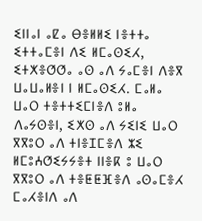ⵉⵏⵏⴰⵏ ⴰⵇⴰ ⴱⴻⵍⵍⵉ ⵏⴻⵜⵜⴰ ⵉⵜⵜⴰⵎⴻⵏ ⴷⵉ ⵍⵎⴰⵙⵉⵃ, ⵉⵜⵅⴻⵚⵚⴰ ⴰⵙ ⴰⴷ ⵢⴰⵎⴻⵏ ⴷⴻⴳ ⵡⴰⵡⴰⵍⴻⵏ ⵏ ⵍⵎⴰⵙⵉⵃ. ⵎⴰⵍⴰ ⵡⴰⵔ ⵜⴻⵜⵜⵉⵎⵏⴻⴷ ⵓⵍⴰ ⴷⴰⵢⵙⴻⵏ, ⵉⵅⵙ ⴰⴷ ⵢⵉⵏⵉ ⵡⴰⵔ ⴳⴳⵓⵔ ⴰⴷ ⵜⵏⴻⵊⵎⴻⴷ ⵣⵉ ⵍⵎⵓⵄⵚⵉⵢⵢⴻⵜ ⵏⵏⴻⴽ ⵓ ⵡⴰⵔ ⴳⴳⵓⵔ ⴰⴷ ⵜⴻⵟⵟⴼⴻⴷ ⴰⵙⴰⵎⴻⵃ ⵎⴰⵃⴻⵏⴷ ⴰⴷ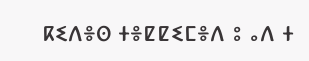ⴽⵉⴷⴻⵙ ⵜⴻⵇⵇⵉⵎⴻⴷ ⵓ ⴰⴷ ⵜ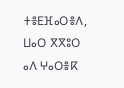ⵜⴻⴹⴼⴰⵔⴻⴷ, ⵡⴰⵔ ⴳⴳⵓⵔ ⴰⴷ ⵖⴰⵔⴻⴽ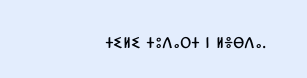ⵜⵉⵍⵉ ⵜⵓⴷⴰⵔⵜ ⵏ ⵍⴻⴱⴷⴰ.